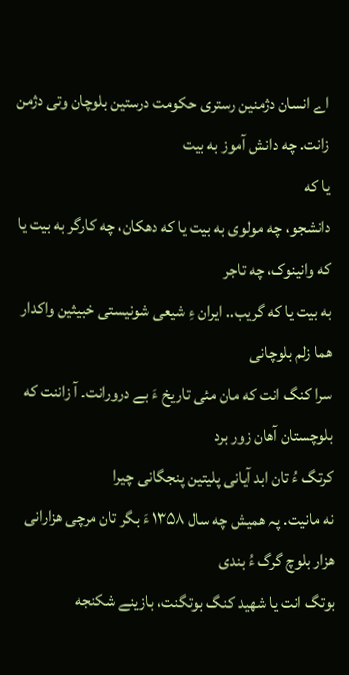اے انسان دژمنین رستری حکومت درستین بلوچان وتی دژمن زانت. چه دانش آموز به بیت
یا که
دانشجو، چه مولوی به بیت یا که دهکان، چه کارگر به بیت یا که وانینوک، چه تاجر
به بیت یا که گریب.. ایران ءِ شیعی شونیستی خبیثین واکدار هما زلم بلوچانی
سرا کنگ انت که مان مئی تاریخ ءَ بے درورانت۔ آ زاننت که بلوچستان آهان زور برد
کرتگ ءُ تان ابد آیانی پلیتین پنجگانی چیرا
نه مانیت. پہ همیش چه سال ۱۳۵۸ ءَ بگر تان مرچی هزارانی هزار بلوچ گرگ ءُ بندی
بوتگ انت یا شهید کنگ بوتگنت، بازینے شکنجه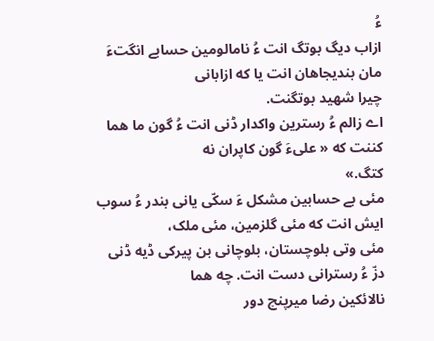ءُ
ازاب دیگ بوتگ انت ءُ نامالومین حسابے انگتءَ مان بندیجاهان انت یا که ازابانی
چیرا شهید بوتگنت.
اے زالم ءُ رسترین واکدار ڈنی انت ءُ گون ما هما کننت که « علیءَ گون کاپران نه
کتگ.»
مئی بے حسابین مشکل ءَ سکّی یانی بندر ءُ سوب ایش انت که مئی گلزمین، مئی ملک،
مئی وتی بلوچستان، بلوچانی بن پیرکی ڈیه ڈنی دزّ ءُ رسترانی دست انت. چه هما
نالائکین رضا میرپنچ دور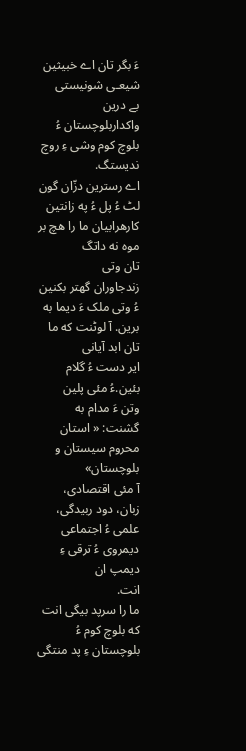ءَ بگر تان اے خبیثین شیعـی شونیستی
بے درین واکداربلوچستان ءُ بلوچ کوم وشی ءِ روچ ندیستگ.
اے رسترین دزّان گون لٹ ءُ پل ءُ په زانتین کارهرابیان ما را هچ بر موه نه داتگ
تان وتی
زندجاوران گهتر بکنین ءُ وتی ملک ءَ دیما به برین. آ لوٹنت که ما تان ابد آیانی
ایر دست ءُ گلام بئین.ءُ مئی پلین
وتن ءَ مدام به گشنت: « استان محروم سیستان و بلوچستان»
آ مئی اقتصادی، زبان، دود ربیدگی، علمی ءُ اجتماعی دیمروی ءُ ترقی ءِ دیمپ ان
انت.
ما را سرپد بیگی انت که بلوچ کوم ءُ بلوچستان ءِ پد منتگی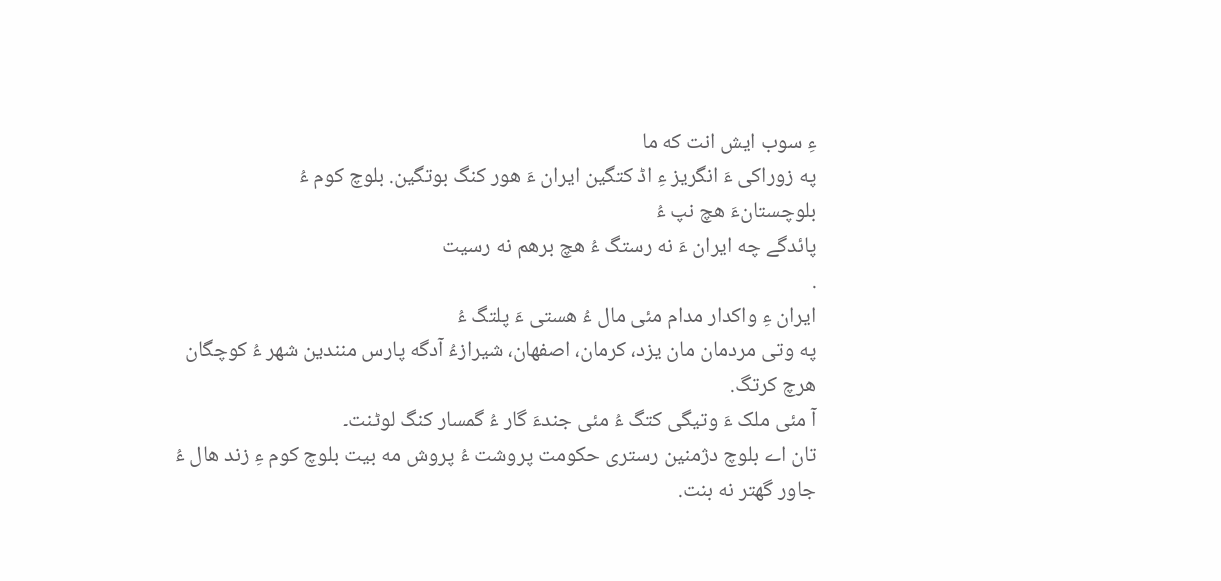ءِ سوب ایش انت که ما
په زوراکی ءَ انگریز ءِ اڈ کتگین ایران ءَ هور کنگ بوتگین. بلوچ کوم ءُ
بلوچستانءَ هچ نپ ءُ
پائدگے چه ایران ءَ نه رستگ ءُ هچ برهم نه رسیت
.
ایران ءِ واکدار مدام مئی مال ءُ هستی ءَ پلتگ ءُ
په وتی مردمان مان یزد، کرمان، اصفهان، شیرازءُ آدگه پارس منندین شهر ءُ کوچگان
هرچ کرتگ.
آ مئی ملک ءَ وتیگی کتگ ءُ مئی جندءَ گار ءُ گمسار کنگ لوٹنت۔
تان اے بلوچ دژمنین رستری حکومت پروشت ءُ پروش مه بیت بلوچ کوم ءِ زند هال ءُ
جاور گهتر نه بنت.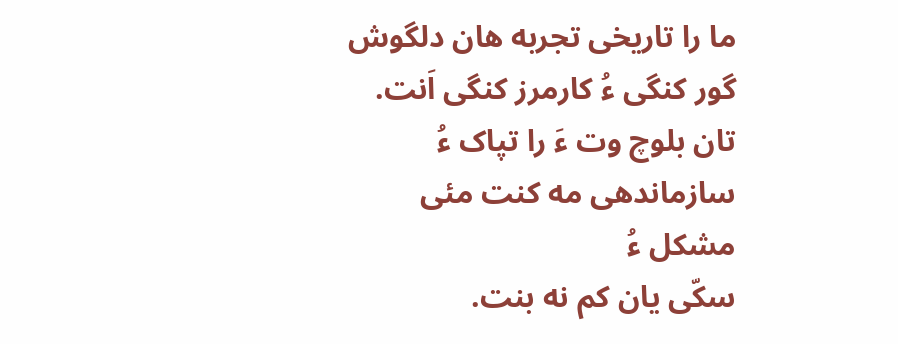ما را تاریخی تجربه هان دلگوش گور کنگی ءُ کارمرز کنگی اَنت.
تان بلوچ وت ءَ را تپاک ءُ سازماندهی مه کنت مئی مشکل ءُ
سکّی یان کم نه بنت.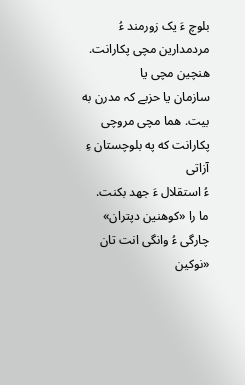بلوچ ءَ یک زورمند ءُ مردمدارین مچی پکارانت. هنچین مچی یا
سازمان یا حزبے کہ مدرن به بیت. هما مچی مروچی پکارانت که په بلوچستان ءِ آزاتی
ءُ استقلال ءَ جهد بکنت.
ما را «کوهنین دپتران» چارگی ءُ وانگی انت تان «نوکین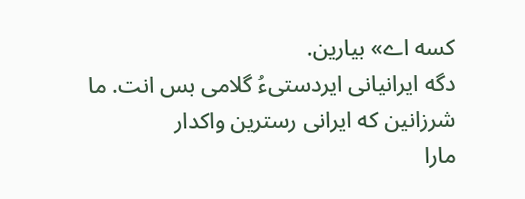کسه اے» بیارین.
دگه ایرانیانی ایردستیءُ گلامی بس انت. ما شرزانین که ایرانی رسترین واکدار
مارا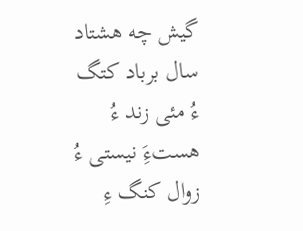گیش چه هشتاد سال برباد کتگ ءُ مئی زند ءُ هستءَِ نیستی ءُ زوال کنگ ءِ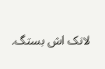لانک اش بستگ.